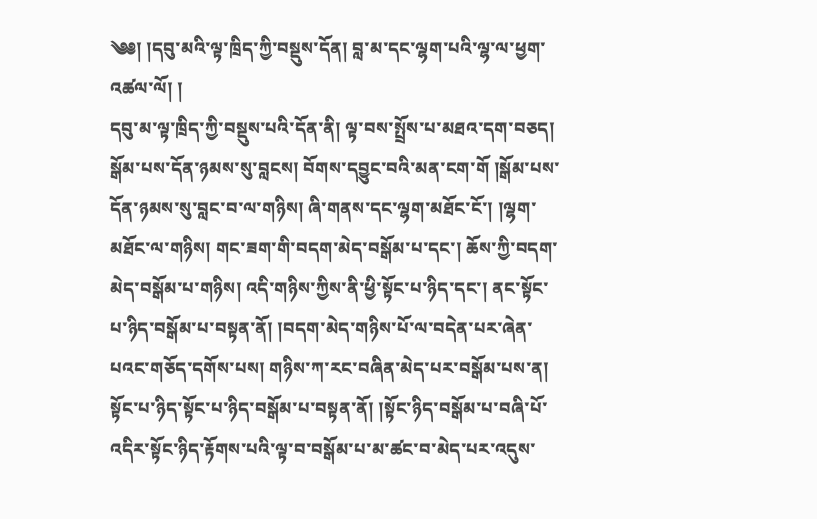༄༅། །དབུ་མའི་ལྟ་ཁྲིད་ཀྱི་བསྡུས་དོན། བླ་མ་དང་ལྷག་པའི་ལྷ་ལ་ཕྱག་འཚལ་ལོ། །
དབུ་མ་ལྟ་ཁྲིད་ཀྱི་བསྡུས་པའི་དོན་ནི། ལྟ་བས་སྤྲོས་པ་མཐའ་དག་བཅད། སྒོམ་པས་དོན་ཉམས་སུ་བླངས། བོགས་དབྱུང་བའི་མན་ངག་གོ །སྒོམ་པས་དོན་ཉམས་སུ་བླང་བ་ལ་གཉིས། ཞི་གནས་དང་ལྷག་མཐོང་ངོ་། །ལྷག་མཐོང་ལ་གཉིས། གང་ཟག་གི་བདག་མེད་བསྒོམ་པ་དང་། ཆོས་ཀྱི་བདག་མེད་བསྒོམ་པ་གཉིས། འདི་གཉིས་ཀྱིས་ནི་ཕྱི་སྟོང་པ་ཉིད་དང་། ནང་སྟོང་པ་ཉིད་བསྒོམ་པ་བསྟན་ནོ། །བདག་མེད་གཉིས་པོ་ལ་བདེན་པར་ཞེན་པའང་གཅོད་དགོས་པས། གཉིས་ཀ་རང་བཞིན་མེད་པར་བསྒོམ་པས་ན། སྟོང་པ་ཉིད་སྟོང་པ་ཉིད་བསྒོམ་པ་བསྟན་ནོ། །སྟོང་ཉིད་བསྒོམ་པ་བཞི་པོ་འདིར་སྟོང་ཉིད་རྟོགས་པའི་ལྟ་བ་བསྒོམ་པ་མ་ཚང་བ་མེད་པར་འདུས་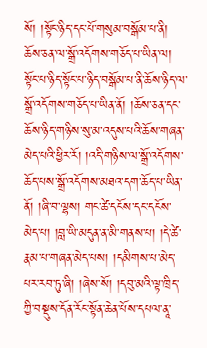སོ། །སྟོང་ཉིད་དང་པོ་གསུམ་བསྒོམ་པ་ནི། ཆོས་ཅན་ལ་སྒྲོ་འདོགས་གཅོད་པ་ཡིན་ལ། སྟོང་པ་ཉིད་སྟོང་པ་ཉིད་བསྒོམ་པ་ནི་ཆོས་ཉིད་ལ་སྒྲོ་འདོགས་གཅོད་པ་ཡིན་ནོ། །ཆོས་ཅན་དང་ཆོས་ཉིད་གཉིས་སུ་མ་འདུས་པའི་ཆོས་གཞན་མེད་པའི་ཕྱིར་རོ། །འདི་གཉིས་ལ་སྒྲོ་འདོགས་ཆོད་པས་སྒྲོ་འདོགས་མཐའ་དག་ཆོད་པ་ཡིན་ནོ། །ཞི་བ་ལྷས། གང་ཚེ་དངོས་དང་དངོས་མེད་པ། །བླ་ཡི་མདུན་ན་མི་གནས་པ། །དེ་ཚེ་རྣམ་པ་གཞན་མེད་པས། །དམིགས་པ་མེད་པར་རབ་ཏུ་ཞི། །ཞེས་སོ། །དབུ་མའི་ལྟ་ཁྲིད་ཀྱི་བསྡུས་དོན་རོང་སྟོན་ཆེན་པོས་དཔལ་ནཱ་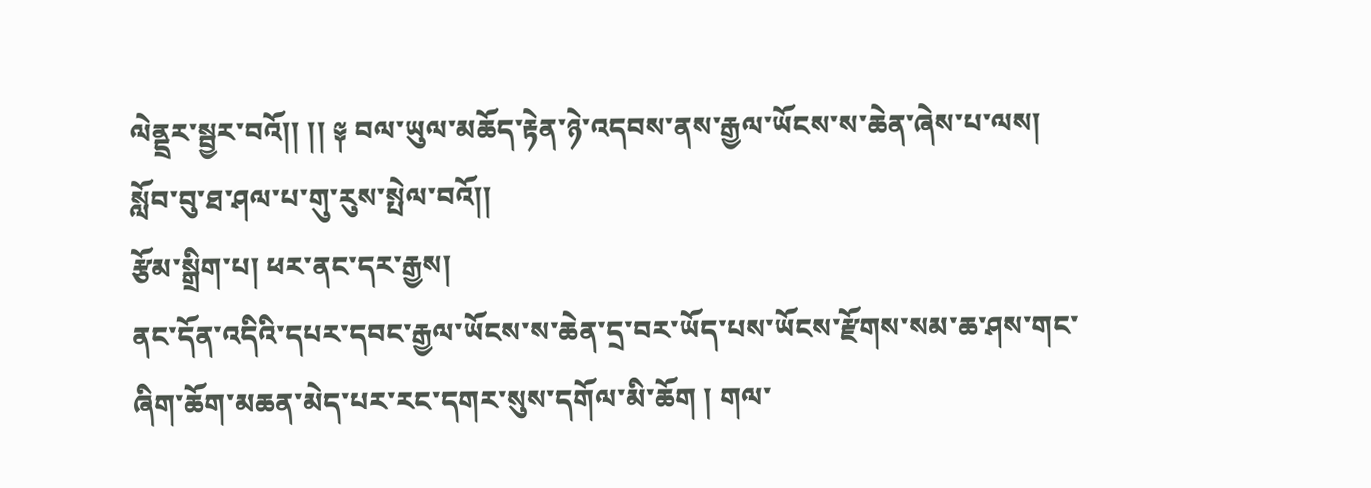ལེནྡྲར་སྦྱར་བའོ།། །། ༈ བལ་ཡུལ་མཆོད་རྟེན་ཉེ་འདབས་ནས་རྒྱལ་ཡོངས་ས་ཆེན་ཞེས་པ་ལས། སློབ་བུ་ཐ་ཤལ་པ་གུ་རུས་སྤེལ་བའོ།།
རྩོམ་སྒྲིག་པ། ཕར་ནང་དར་རྒྱས།
ནང་དོན་འདིའི་དཔར་དབང་རྒྱལ་ཡོངས་ས་ཆེན་དྲ་བར་ཡོད་པས་ཡོངས་རྫོགས་སམ་ཆ་ཤས་གང་ཞིག་ཆོག་མཆན་མེད་པར་རང་དགར་སུས་དགོལ་མི་ཆོག ། གལ་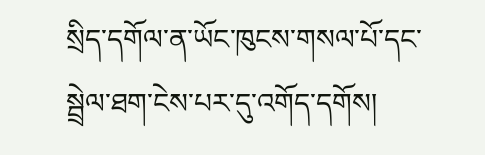སྲིད་དགོལ་ན་ཡོང་ཁུངས་གསལ་པོ་དང་སྦྲེལ་ཐག་ངེས་པར་དུ་འགོད་དགོས།